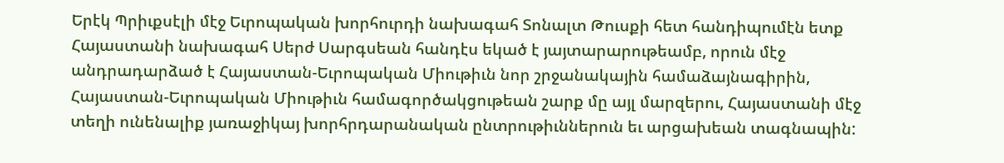Երէկ Պրիւքսէլի մէջ Եւրոպական խորհուրդի նախագահ Տոնալտ Թուսքի հետ հանդիպումէն ետք Հայաստանի նախագահ Սերժ Սարգսեան հանդէս եկած է յայտարարութեամբ, որուն մէջ անդրադարձած է Հայաստան-Եւրոպական Միութիւն նոր շրջանակային համաձայնագիրին, Հայաստան-Եւրոպական Միութիւն համագործակցութեան շարք մը այլ մարզերու, Հայաստանի մէջ տեղի ունենալիք յառաջիկայ խորհրդարանական ընտրութիւններուն եւ արցախեան տագնապին: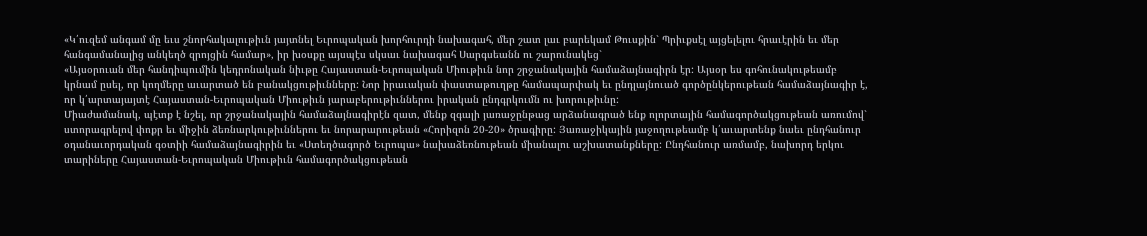«Կ՛ուզեմ անգամ մը եւս շնորհակալութիւն յայտնել Եւրոպական խորհուրդի նախագահ, մեր շատ լաւ բարեկամ Թուսքին` Պրիւքսէլ այցելելու հրաւէրին եւ մեր հանգամանալից անկեղծ զրոյցին համար», իր խօսքը այսպէս սկսաւ նախագահ Սարգսեանն ու շարունակեց`
«Այսօրուան մեր հանդիպումին կեդրոնական նիւթը Հայաստան-Եւրոպական Միութիւն նոր շրջանակային համաձայնագիրն էր: Այսօր ես գոհունակութեամբ կրնամ ըսել, որ կողմերը աւարտած են բանակցութիւնները: Նոր իրաւական փաստաթուղթը համապարփակ եւ ընդլայնուած գործընկերութեան համաձայնագիր է, որ կ՛արտայայտէ Հայաստան-Եւրոպական Միութիւն յարաբերութիւններու իրական ընդգրկումն ու խորութիւնը:
Միաժամանակ, պէտք է նշել, որ շրջանակային համաձայնագիրէն զատ, մենք զգալի յառաջընթաց արձանագրած ենք ոլորտային համագործակցութեան առումով` ստորագրելով փոքր եւ միջին ձեռնարկութիւններու եւ նորարարութեան «Հորիզոն 20-20» ծրագիրը: Յառաջիկային յաջողութեամբ կ՛աւարտենք նաեւ ընդհանուր օդանաւորդական գօտիի համաձայնագիրին եւ «Ստեղծագործ Եւրոպա» նախաձեռնութեան միանալու աշխատանքները: Ընդհանուր առմամբ, նախորդ երկու տարիները Հայաստան-Եւրոպական Միութիւն համագործակցութեան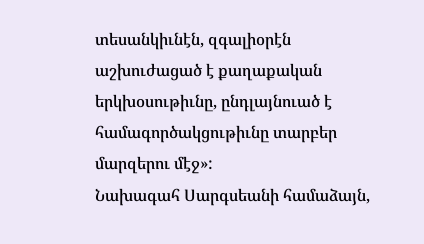տեսանկիւնէն, զգալիօրէն աշխուժացած է քաղաքական երկխօսութիւնը, ընդլայնուած է համագործակցութիւնը տարբեր մարզերու մէջ»:
Նախագահ Սարգսեանի համաձայն,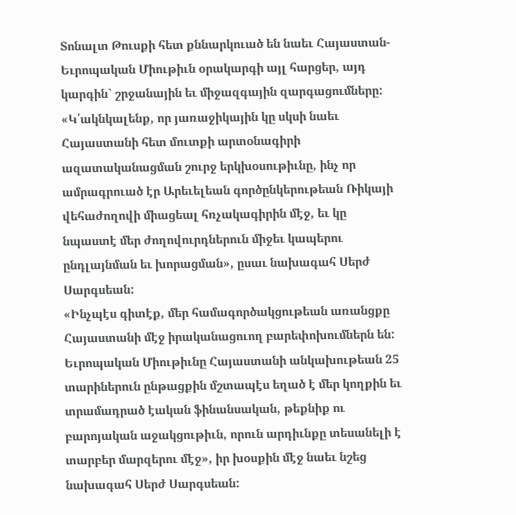Տոնալտ Թուսքի հետ քննարկուած են նաեւ Հայաստան-Եւրոպական Միութիւն օրակարգի այլ հարցեր, այդ կարգին` շրջանային եւ միջազգային զարգացումները: «Կ՛ակնկալենք, որ յառաջիկային կը սկսի նաեւ Հայաստանի հետ մուտքի արտօնագիրի ազատականացման շուրջ երկխօսութիւնը, ինչ որ ամրագրուած էր Արեւելեան գործընկերութեան Ռիկայի վեհաժողովի միացեալ հռչակագիրին մէջ, եւ կը նպաստէ մեր ժողովուրդներուն միջեւ կապերու ընդլայնման եւ խորացման», ըսաւ նախագահ Սերժ Սարգսեան:
«Ինչպէս գիտէք, մեր համագործակցութեան առանցքը Հայաստանի մէջ իրականացուող բարեփոխումներն են: Եւրոպական Միութիւնը Հայաստանի անկախութեան 25 տարիներուն ընթացքին մշտապէս եղած է մեր կողքին եւ տրամադրած էական ֆինանսական, թեքնիք ու բարոյական աջակցութիւն, որուն արդիւնքը տեսանելի է տարբեր մարզերու մէջ», իր խօսքին մէջ նաեւ նշեց նախագահ Սերժ Սարգսեան: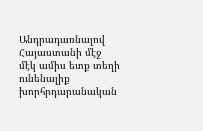Անդրադառնալով Հայաստանի մէջ մէկ ամիս ետք տեղի ունենալիք խորհրդարանական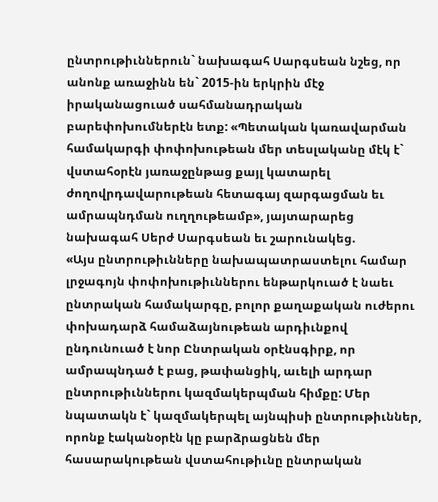ընտրութիւններուն` նախագահ Սարգսեան նշեց, որ անոնք առաջինն են` 2015-ին երկրին մէջ իրականացուած սահմանադրական բարեփոխումներէն ետք: «Պետական կառավարման համակարգի փոփոխութեան մեր տեսլականը մէկ է` վստահօրէն յառաջընթաց քայլ կատարել ժողովրդավարութեան հետագայ զարգացման եւ ամրապնդման ուղղութեամբ», յայտարարեց նախագահ Սերժ Սարգսեան եւ շարունակեց.
«Այս ընտրութիւնները նախապատրաստելու համար լրջագոյն փոփոխութիւններու ենթարկուած է նաեւ ընտրական համակարգը, բոլոր քաղաքական ուժերու փոխադարձ համաձայնութեան արդիւնքով ընդունուած է նոր Ընտրական օրէնսգիրք, որ ամրապնդած է բաց, թափանցիկ, աւելի արդար ընտրութիւններու կազմակերպման հիմքը: Մեր նպատակն է` կազմակերպել այնպիսի ընտրութիւններ, որոնք էականօրէն կը բարձրացնեն մեր հասարակութեան վստահութիւնը ընտրական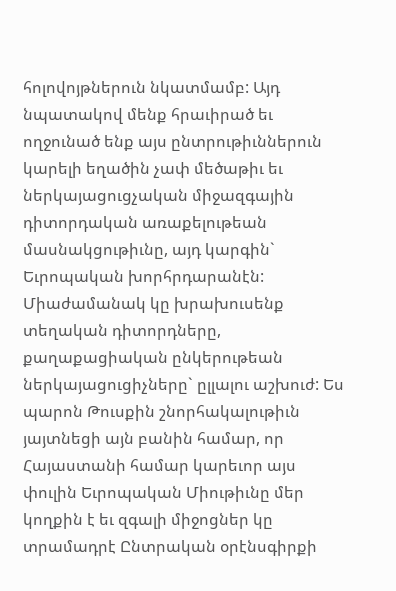հոլովոյթներուն նկատմամբ: Այդ նպատակով մենք հրաւիրած եւ ողջունած ենք այս ընտրութիւններուն կարելի եղածին չափ մեծաթիւ եւ ներկայացուցչական միջազգային դիտորդական առաքելութեան մասնակցութիւնը, այդ կարգին` Եւրոպական խորհրդարանէն:
Միաժամանակ կը խրախուսենք տեղական դիտորդները, քաղաքացիական ընկերութեան ներկայացուցիչները` ըլլալու աշխուժ: Ես պարոն Թուսքին շնորհակալութիւն յայտնեցի այն բանին համար, որ Հայաստանի համար կարեւոր այս փուլին Եւրոպական Միութիւնը մեր կողքին է եւ զգալի միջոցներ կը տրամադրէ Ընտրական օրէնսգիրքի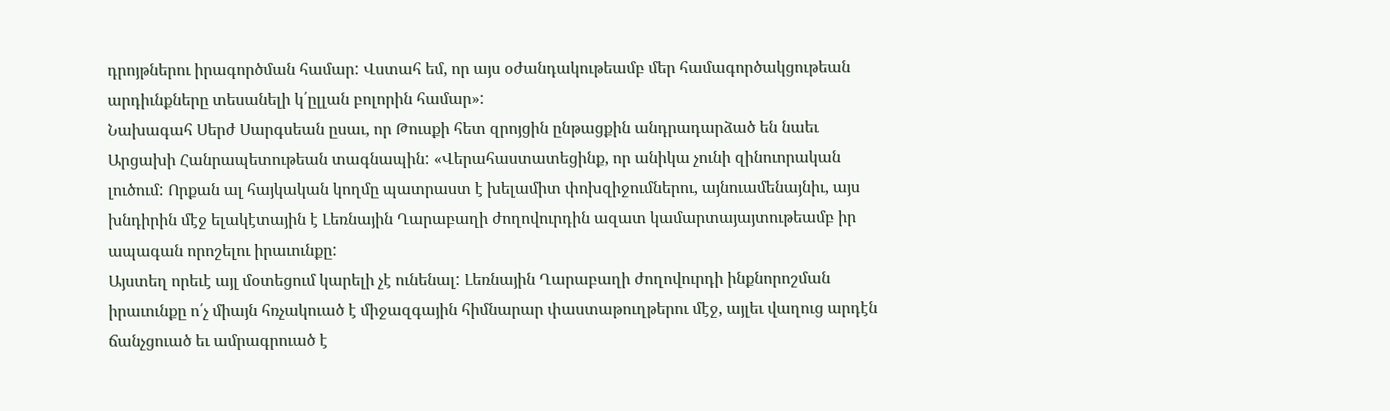դրոյթներու իրագործման համար: Վստահ եմ, որ այս օժանդակութեամբ մեր համագործակցութեան արդիւնքները տեսանելի կ՛ըլլան բոլորին համար»:
Նախագահ Սերժ Սարգսեան ըսաւ, որ Թուսքի հետ զրոյցին ընթացքին անդրադարձած են նաեւ Արցախի Հանրապետութեան տագնապին: «Վերահաստատեցինք, որ անիկա չունի զինուորական լուծում: Որքան ալ հայկական կողմը պատրաստ է խելամիտ փոխզիջումներու, այնուամենայնիւ, այս խնդիրին մէջ ելակէտային է Լեռնային Ղարաբաղի ժողովուրդին ազատ կամարտայայտութեամբ իր ապագան որոշելու իրաւունքը:
Այստեղ որեւէ այլ մօտեցում կարելի չէ ունենալ: Լեռնային Ղարաբաղի ժողովուրդի ինքնորոշման իրաւունքը ո՛չ միայն հռչակուած է միջազգային հիմնարար փաստաթուղթերու մէջ, այլեւ վաղուց արդէն ճանչցուած եւ ամրագրուած է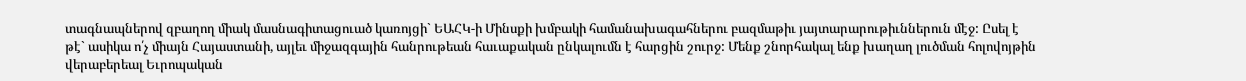տագնապներով զբաղող միակ մասնագիտացուած կառոյցի` ԵԱՀԿ-ի Մինսքի խմբակի համանախագահներու բազմաթիւ յայտարարութիւններուն մէջ: Ըսել է թէ` ասիկա ո՛չ միայն Հայաստանի, այլեւ միջազգային հանրութեան հաւաքական ընկալումն է հարցին շուրջ: Մենք շնորհակալ ենք խաղաղ լուծման հոլովոյթին վերաբերեալ Եւրոպական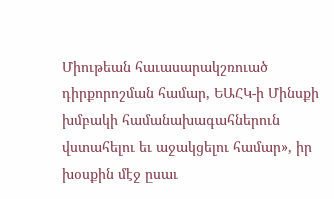Միութեան հաւասարակշռուած դիրքորոշման համար, ԵԱՀԿ-ի Մինսքի խմբակի համանախագահներուն վստահելու եւ աջակցելու համար», իր խօսքին մէջ ըսաւ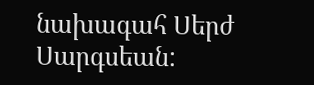նախագահ Սերժ Սարգսեան: